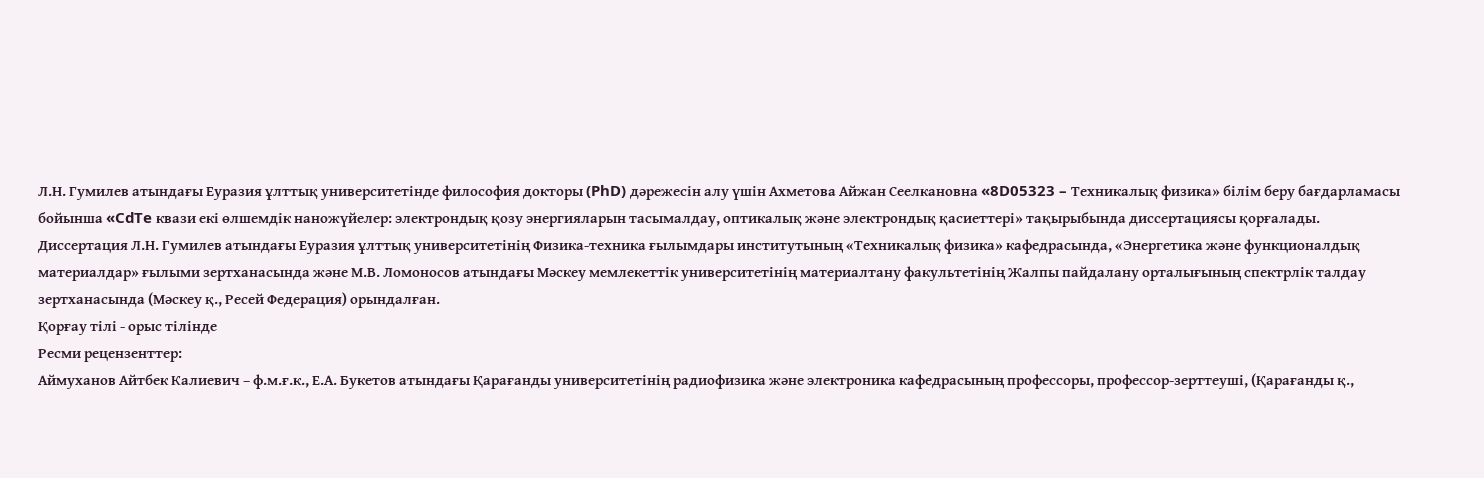Л.Н. Гумилев атындағы Еуразия ұлттық университетінде философия докторы (PhD) дәрежесін алу үшін Ахметова Айжан Сеелкановна «8D05323 – Техникалық физика» білім беру бағдарламасы бойынша «CdTe квази екі өлшемдік наножүйелер: электрондық қозу энергияларын тасымалдау, оптикалық және электрондық қасиеттері» тақырыбында диссертациясы қорғалады.
Диссертация Л.Н. Гумилев атындағы Еуразия ұлттық университетінің Физика-техника ғылымдары институтының «Техникалық физика» кафедрасында, «Энергетика және функционалдық материалдар» ғылыми зертханасында және М.В. Ломоносов атындағы Мәскеу мемлекеттік университетінің материалтану факультетінің Жалпы пайдалану орталығының спектрлік талдау зертханасында (Мәскеу қ., Ресей Федерация) орындалған.
Қорғау тілі - орыс тілінде
Ресми рецензенттер:
Аймуханов Айтбек Калиевич – ф.м.ғ.к., Е.А. Букетов атындағы Қарағанды университетінің радиофизика және электроника кафедрасының профессоры, профессор-зерттеуші, (Қарағанды қ.,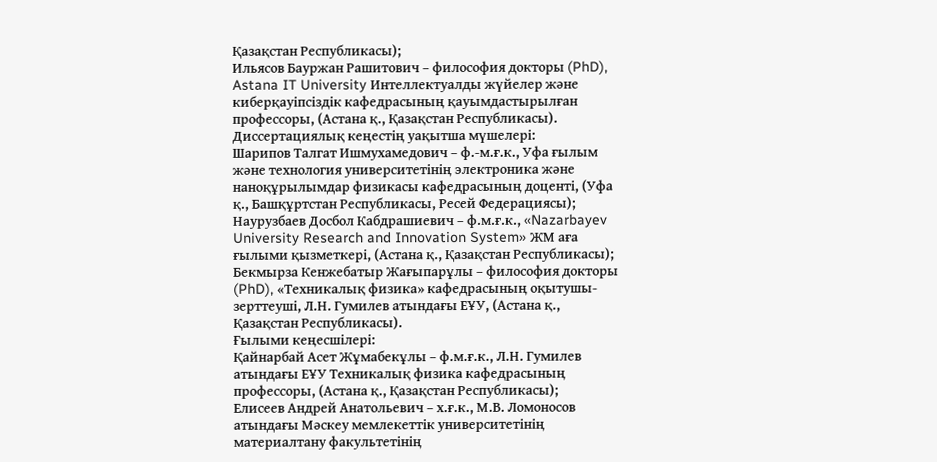Қазақстан Республикасы);
Ильясов Бауржан Рашитович – философия докторы (PhD), Astana IT University Интеллектуалды жүйелер және киберқауіпсіздік кафедрасының қауымдастырылған профессоры, (Астана қ., Қазақстан Республикасы).
Диссертациялық кеңестің уақытша мүшелері:
Шарипов Талгат Ишмухамедович – ф.-м.ғ.к., Уфа ғылым және технология университетінің электроника және наноқұрылымдар физикасы кафедрасының доценті, (Уфа қ., Башқұртстан Республикасы, Ресей Федерациясы);
Наурузбаев Досбол Кабдрашиевич – ф.м.ғ.к., «Nazarbayev University Research and Innovation System» ЖМ аға ғылыми қызметкері, (Астана қ., Қазақстан Республикасы);
Бекмырза Кенжебатыр Жағыпарұлы – философия докторы (PhD), «Техникалық физика» кафедрасының оқытушы-зерттеуші, Л.Н. Гумилев атындағы ЕҰУ, (Астана қ., Қазақстан Республикасы).
Ғылыми кеңесшілері:
Қайнарбай Асет Жұмабекұлы – ф.м.ғ.к., Л.Н. Гумилев атындағы ЕҰУ Техникалық физика кафедрасының профессоры, (Астана қ., Қазақстан Республикасы);
Елисеев Андрей Анатольевич – х.ғ.к., М.В. Ломоносов атындағы Мәскеу мемлекеттік университетінің материалтану факультетінің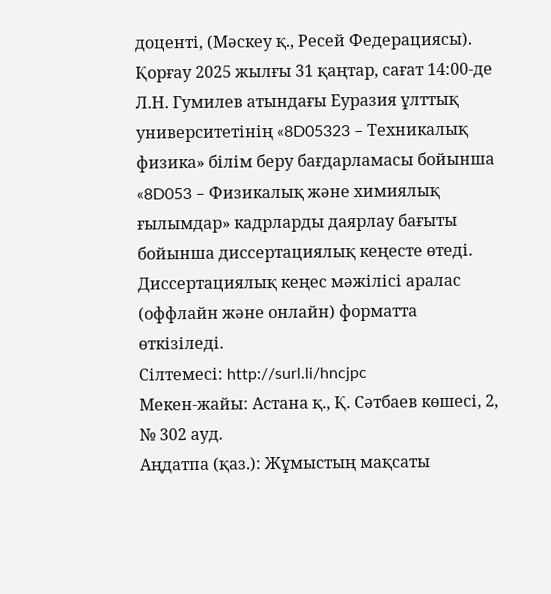доценті, (Мәскеу қ., Ресей Федерациясы).
Қорғау 2025 жылғы 31 қаңтар, сағат 14:00-де Л.Н. Гумилев атындағы Еуразия ұлттық университетінің «8D05323 – Техникалық физика» білім беру бағдарламасы бойынша «8D053 – Физикалық және химиялық ғылымдар» кадрларды даярлау бағыты бойынша диссертациялық кеңесте өтеді. Диссертациялық кеңес мәжілісі аралас (оффлайн және онлайн) форматта өткізіледі.
Сілтемесі: http://surl.li/hncjpc
Мекен-жайы: Астана қ., Қ. Сәтбаев көшесі, 2, № 302 ауд.
Аңдатпа (қаз.): Жұмыстың мақсаты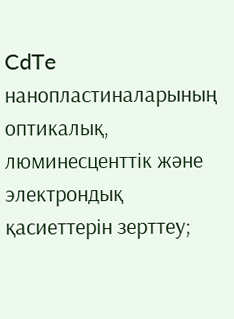CdTe нанопластиналарының оптикалық, люминесценттік және электрондық қасиеттерін зерттеу;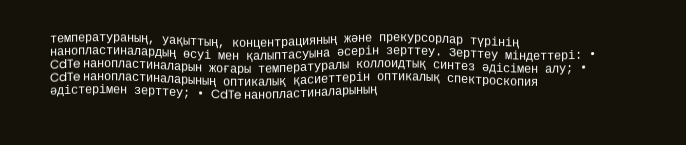температураның, уақыттың, концентрацияның және прекурсорлар түрінің нанопластиналардың өсуі мен қалыптасуына әсерін зерттеу. Зерттеу міндеттері: • CdTe нанопластиналарын жоғары температуралы коллоидтық синтез әдісімен алу; • CdTe нанопластиналарының оптикалық қасиеттерін оптикалық спектроскопия әдістерімен зерттеу; • CdTe нанопластиналарының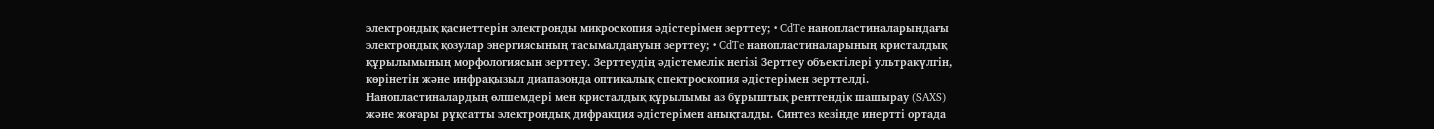электрондық қасиеттерін электронды микроскопия әдістерімен зерттеу; • CdTe нанопластиналарындағы электрондық қозулар энергиясының тасымалдануын зерттеу; • CdTe нанопластиналарының кристалдық құрылымының морфологиясын зерттеу. Зерттеудің әдістемелік негізі Зерттеу объектілері ультракүлгін, көрінетін және инфрақызыл диапазонда оптикалық спектроскопия әдістерімен зерттелді. Нанопластиналардың өлшемдері мен кристалдық құрылымы аз бұрыштық рентгендік шашырау (SAXS) және жоғары рұқсатты электрондық дифракция әдістерімен анықталды. Синтез кезінде инертті ортада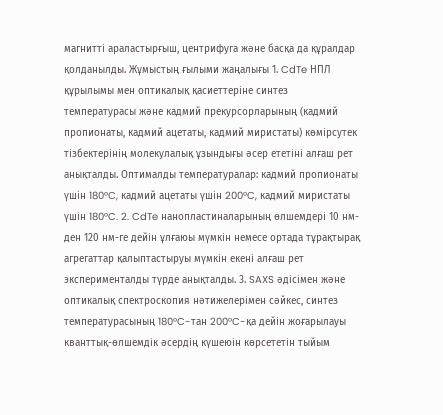магнитті араластырғыш, центрифуга және басқа да құралдар қолданылды. Жұмыстың ғылыми жаңалығы 1. CdTe НПЛ құрылымы мен оптикалық қасиеттеріне синтез температурасы және кадмий прекурсорларының (кадмий пропионаты, кадмий ацетаты, кадмий миристаты) көмірсутек тізбектерінің молекулалық ұзындығы әсер ететіні алғаш рет анықталды. Оптималды температуралар: кадмий пропионаты үшін 180°C, кадмий ацетаты үшін 200°C, кадмий миристаты үшін 180°C. 2. CdTe нанопластиналарының өлшемдері 10 нм-ден 120 нм-ге дейін ұлғаюы мүмкін немесе ортада тұрақтырақ агрегаттар қалыптастыруы мүмкін екені алғаш рет эксперименталды түрде анықталды. 3. SAXS әдісімен және оптикалық спектроскопия нәтижелерімен сәйкес, синтез температурасының 180°C-тан 200°C-қа дейін жоғарылауы кванттық-өлшемдік әсердің күшеюін көрсететін тыйым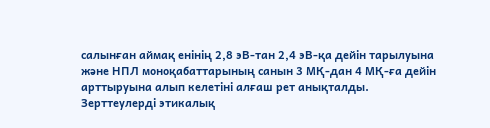салынған аймақ енінің 2,8 эВ-тан 2,4 эВ-қа дейін тарылуына және НПЛ моноқабаттарының санын 3 МҚ-дан 4 МҚ-ға дейін арттыруына алып келетіні алғаш рет анықталды.
Зерттеулерді этикалық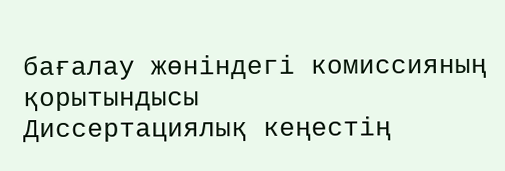бағалау жөніндегі комиссияның қорытындысы
Диссертациялық кеңестің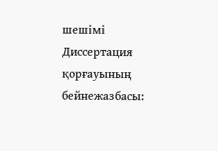шешімі
Диссертация қорғауының бейнежазбасы: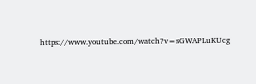https://www.youtube.com/watch?v=sGWAPLuKUcg